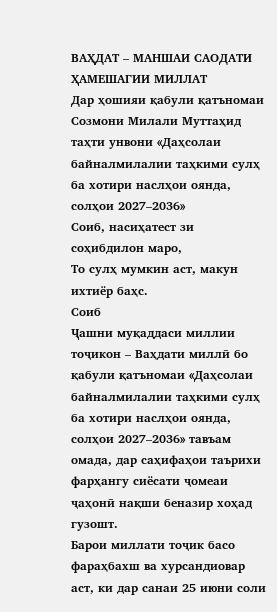ВАҲДАТ – МАНШАИ САОДАТИ ҲАМЕШАГИИ МИЛЛАТ
Дар ҳошияи қабули қатъномаи Созмони Милали Муттаҳид таҳти унвони «Даҳсолаи байналмилалии таҳкими сулҳ ба хотири наслҳои оянда, солҳои 2027–2036»
Соиб, насиҳатест зи соҳибдилон маро,
То сулҳ мумкин аст, макун ихтиёр баҳс.
Соиб
Ҷашни муқаддаси миллии тоҷикон – Ваҳдати миллӣ бо қабули қатъномаи «Даҳсолаи байналмилалии таҳкими сулҳ ба хотири наслҳои оянда, солҳои 2027–2036» тавъам омада, дар саҳифаҳои таърихи фарҳангу сиёсати ҷомеаи ҷаҳонӣ нақши беназир хоҳад гузошт.
Барои миллати тоҷик басо фараҳбахш ва хурсандиовар аст, ки дар санаи 25 июни соли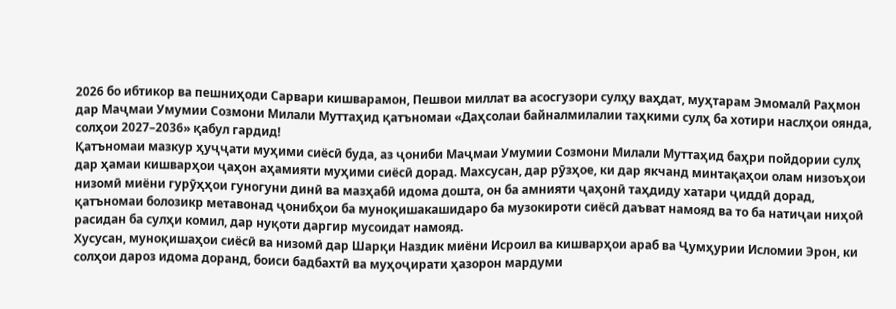2026 бо ибтикор ва пешниҳоди Сарвари кишварамон, Пешвои миллат ва асосгузори сулҳу ваҳдат, муҳтарам Эмомалӣ Раҳмон дар Маҷмаи Умумии Созмони Милали Муттаҳид қатъномаи «Даҳсолаи байналмилалии таҳкими сулҳ ба хотири наслҳои оянда, солҳои 2027–2036» қабул гардид!
Қатъномаи мазкур ҳуҷҷати муҳими сиёсӣ буда, аз ҷониби Маҷмаи Умумии Созмони Милали Муттаҳид баҳри пойдории сулҳ дар ҳамаи кишварҳои ҷаҳон аҳамияти муҳими сиёсӣ дорад. Махсусан, дар рӯзҳое, ки дар якчанд минтақаҳои олам низоъҳои низомӣ миёни гурӯҳҳои гуногуни динӣ ва мазҳабӣ идома дошта, он ба амнияти ҷаҳонӣ таҳдиду хатари ҷиддӣ дорад, қатъномаи болозикр метавонад ҷонибҳои ба муноқишакашидаро ба музокироти сиёсӣ даъват намояд ва то ба натиҷаи ниҳоӣ расидан ба сулҳи комил, дар нуқоти даргир мусоидат намояд.
Хусусан, муноқишаҳои сиёсӣ ва низомӣ дар Шарқи Наздик миёни Исроил ва кишварҳои араб ва Ҷумҳурии Исломии Эрон, ки солҳои дароз идома доранд, боиси бадбахтӣ ва муҳоҷирати ҳазорон мардуми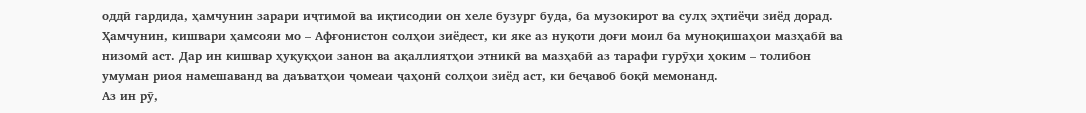оддӣ гардида, ҳамчунин зарари иҷтимоӣ ва иқтисодии он хеле бузург буда, ба музокирот ва сулҳ эҳтиёҷи зиёд дорад.
Ҳамчунин, кишвари ҳамсояи мо – Афғонистон солҳои зиёдест, ки яке аз нуқоти доғи моил ба муноқишаҳои мазҳабӣ ва низомӣ аст. Дар ин кишвар ҳуқуқҳои занон ва ақаллиятҳои этникӣ ва мазҳабӣ аз тарафи гурӯҳи ҳоким – толибон умуман риоя намешаванд ва даъватҳои ҷомеаи ҷаҳонӣ солҳои зиёд аст, ки беҷавоб боқӣ мемонанд.
Аз ин рӯ,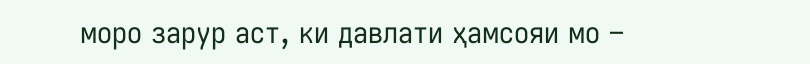моро зарур аст, ки давлати ҳамсояи мо –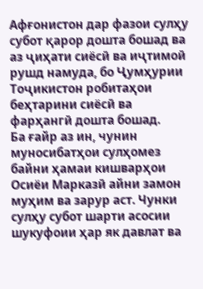Афғонистон дар фазои сулҳу субот қарор дошта бошад ва аз ҷиҳати сиёсӣ ва иҷтимоӣ рушд намуда, бо Ҷумҳурии Тоҷикистон робитаҳои беҳтарини сиёсӣ ва фарҳангӣ дошта бошад.
Ба ғайр аз ин, чунин муносибатҳои сулҳомез байни ҳамаи кишварҳои Осиёи Марказӣ айни замон муҳим ва зарур аст. Чунки сулҳу субот шарти асосии шукуфоии ҳар як давлат ва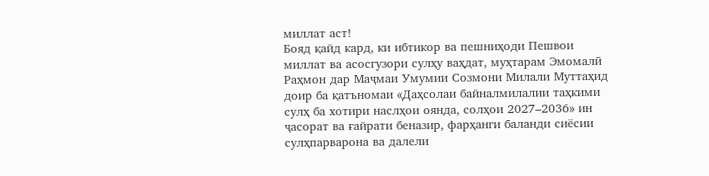миллат аст!
Бояд қайд кард, ки ибтикор ва пешниҳоди Пешвои миллат ва асосгузори сулҳу ваҳдат, муҳтарам Эмомалӣ Раҳмон дар Маҷмаи Умумии Созмони Милали Муттаҳид доир ба қатъномаи «Даҳсолаи байналмилалии таҳкими сулҳ ба хотири наслҳои оянда, солҳои 2027–2036» ин ҷасорат ва ғайрати беназир, фарҳанги баланди сиёсии сулҳпарварона ва далели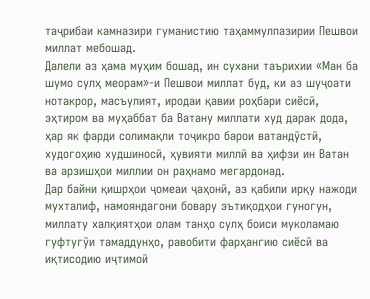таҷрибаи камназири гуманистию таҳаммулпазирии Пешвои миллат мебошад.
Далели аз ҳама муҳим бошад, ин сухани таърихии «Ман ба шумо сулҳ меорам»-и Пешвои миллат буд, ки аз шуҷоати нотакрор, масъулият, иродаи қавии роҳбари сиёсӣ, эҳтиром ва муҳаббат ба Ватану миллати худ дарак дода, ҳар як фарди солимақли тоҷикро барои ватандӯстӣ, худогоҳию худшиносӣ, ҳувияти миллӣ ва ҳифзи ин Ватан ва арзишҳои миллии он раҳнамо мегардонад.
Дар байни қишрҳои ҷомеаи ҷаҳонӣ, аз қабили ирқу нажоди мухталиф, намояндагони бовару эътиқодҳои гуногун, миллату халқиятҳои олам танҳо сулҳ боиси муколамаю гуфтугӯи тамаддунҳо, равобити фарҳангию сиёсӣ ва иқтисодию иҷтимоӣ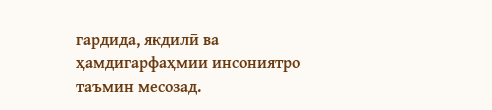гардида, якдилӣ ва ҳамдигарфаҳмии инсониятро таъмин месозад.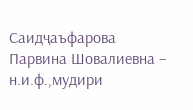Саидҷаъфарова Парвина Шовалиевна – н.и.ф.,мудири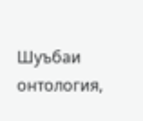Шуъбаи онтология,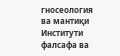гносеология
ва мантиқи Институти фалсафа ва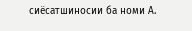сиёсатшиносии ба номи А.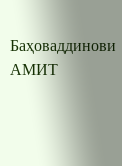Баҳоваддинови АМИТ